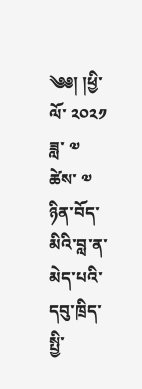༄༅། །ཕྱི་ལོ་ ༢༠༢༡ ཟླ་ ༧ ཚེས་ ༧ ཉིན་བོད་མིའི་བླ་ན་མེད་པའི་དབུ་ཁྲིད་སྤྱི་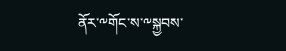ནོར་༸གོང་ས་༸སྐྱབས་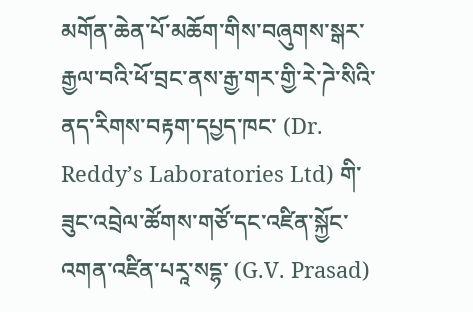མགོན་ཆེན་པོ་མཆོག་གིས་བཞུགས་སྒར་རྒྱལ་བའི་ཕོ་བྲང་ནས་རྒྱ་གར་གྱི་རེ་ཌེ་སིའི་ནད་རིགས་བརྟག་དཔྱད་ཁང་ (Dr. Reddy’s Laboratories Ltd) གི་ཟུང་འབྲེལ་ཚོགས་གཙོ་དང་འཛིན་སྐྱོང་འགན་འཛིན་པརཱ་སདྷ་ (G.V. Prasad)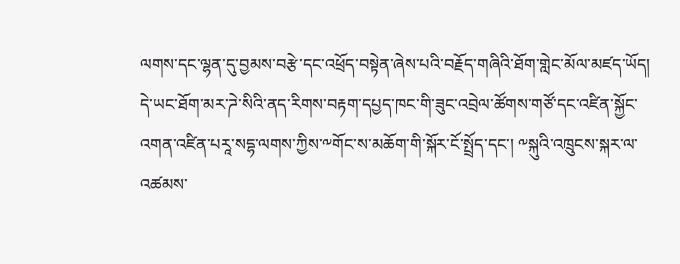ལགས་དང་ལྷན་དུ་བྱམས་བརྩེ་དང་འཕྲོད་བསྟེན་ཞེས་པའི་བརྗོད་གཞིའི་ཐོག་གླེང་མོལ་མཛད་ཡོད།
དེ་ཡང་ཐོག་མར་ཌེ་སིའི་ནད་རིགས་བརྟག་དཔྱད་ཁང་གི་ཟུང་འབྲེལ་ཚོགས་གཙོ་དང་འཛིན་སྐྱོང་འགན་འཛིན་པརཱ་སདྷ་ལགས་ཀྱིས་༸གོང་ས་མཆོག་གི་སྐོར་ངོ་སྤྲོད་དང་། ༸སྐུའི་འཁྲུངས་སྐར་ལ་འཚམས་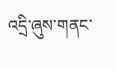འདྲི་ཞུས་གནང་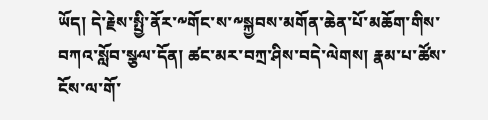ཡོད། དེ་རྗེས་སྤྱི་ནོར་༸གོང་ས་༸སྐྱབས་མགོན་ཆེན་པོ་མཆོག་གིས་བཀའ་སློབ་སྩལ་དོན། ཚང་མར་བཀྲ་ཤིས་བདེ་ལེགས། རྣམ་པ་ཚོས་ངོས་ལ་གོ་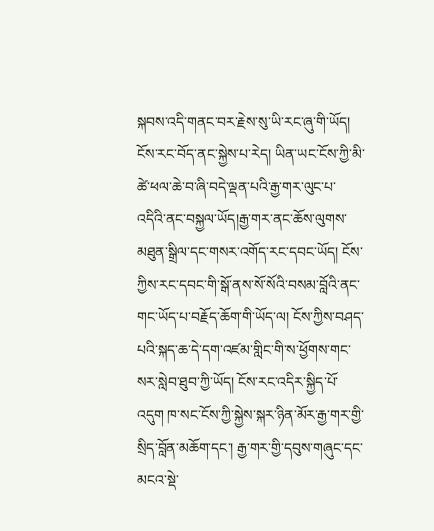སྐབས་འདི་གནང་བར་རྗེས་སུ་ཡི་རང་ཞུ་གི་ཡོད། ངོས་རང་བོད་ནང་སྐྱེས་པ་རེད། ཡིན་ཡང་ངོས་ཀྱི་མི་ཚེ་ཕལ་ཆེ་བ་ཞི་བདེ་ལྡན་པའི་རྒྱ་གར་ལུང་པ་འདིའི་ནང་བསྐྱལ་ཡོད།རྒྱ་གར་ནང་ཆོས་ལུགས་མཐུན་སྒྲིལ་དང་གསར་འགོད་རང་དབང་ཡོད། ངོས་ཀྱིས་རང་དབང་གི་སྒོ་ནས་སོ་སོའི་བསམ་བློའི་ནང་གང་ཡོད་པ་བརྗོད་ཆོག་གི་ཡོད་ལ། ངོས་ཀྱིས་བཤད་པའི་སྐད་ཆ་དེ་དག་འཛམ་གླིང་གི་ས་ཕྱོགས་གང་སར་སླེབ་ཐུབ་ཀྱི་ཡོད། ངོས་རང་འདིར་སྐྱིད་པོ་འདུག ཁ་སང་ངོས་ཀྱི་སྐྱེས་སྐར་ཉིན་མོར་རྒྱ་གར་གྱི་སྲིད་བློན་མཆོག་དང་། རྒྱ་གར་གྱི་དབུས་གཞུང་དང་མངའ་སྡེ་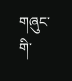གཞུང་གི་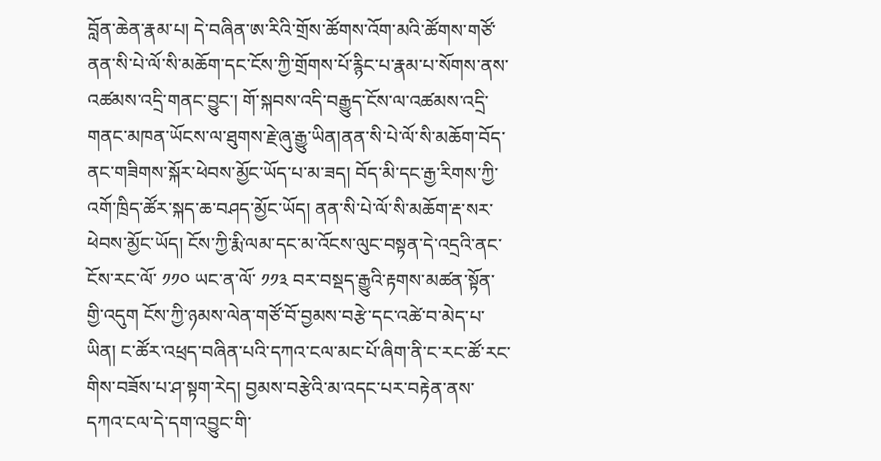བློན་ཆེན་རྣམ་པ། དེ་བཞིན་ཨ་རིའི་གྲོས་ཚོགས་འོག་མའི་ཚོགས་གཙོ་ནན་སི་པེ་ལོ་སི་མཆོག་དང་ངོས་ཀྱི་གྲོགས་པོ་རྙིང་པ་རྣམ་པ་སོགས་ནས་འཚམས་འདྲི་གནང་བྱུང་། གོ་སྐབས་འདི་བརྒྱུད་ངོས་ལ་འཚམས་འདྲི་གནང་མཁན་ཡོངས་ལ་ཐུགས་རྗེ་ཞུ་རྒྱུ་ཡིན།ནན་སི་པེ་ལོ་སི་མཆོག་བོད་ནང་གཟིགས་སྐོར་ཕེབས་མྱོང་ཡོད་པ་མ་ཟད། བོད་མི་དང་རྒྱ་རིགས་ཀྱི་འགོ་ཁྲིད་ཚོར་སྐད་ཆ་བཤད་མྱོང་ཡོད། ནན་སི་པེ་ལོ་སི་མཆོག་རྡ་སར་ཕེབས་མྱོང་ཡོད། ངོས་ཀྱི་རྨི་ལམ་དང་མ་འོངས་ལུང་བསྟན་དེ་འདྲའི་ནང་ངོས་རང་ལོ་ ༡༡༠ ཡང་ན་ལོ་ ༡༡༣ བར་བསྡད་རྒྱུའི་རྟགས་མཚན་སྟོན་གྱི་འདུག ངོས་ཀྱི་ཉམས་ལེན་གཙོ་བོ་བྱམས་བརྩེ་དང་འཚེ་བ་མེད་པ་ཡིན། ང་ཚོར་འཕྲད་བཞིན་པའི་དཀའ་ངལ་མང་པོ་ཞིག་ནི་ང་རང་ཚོ་རང་གིས་བཟོས་པ་ཤ་སྟག་རེད། བྱམས་བརྩེའི་མ་འདང་པར་བརྟེན་ནས་དཀའ་ངལ་དེ་དག་འབྱུང་གི་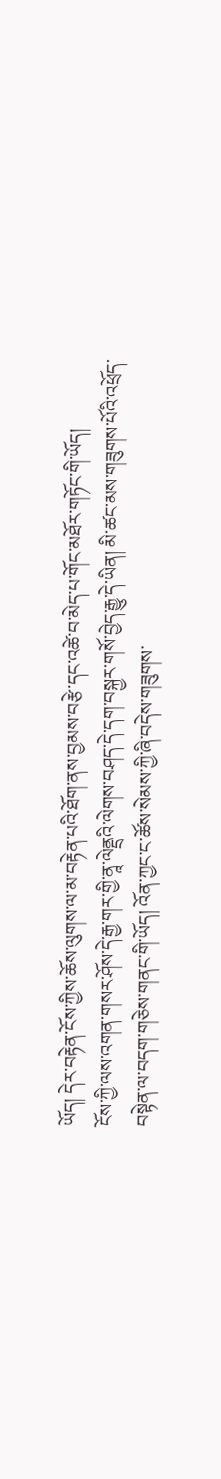ཡོད། དེར་བརྟེན་ངོས་ཀྱིས་ཆོས་ལུགས་ལ་མ་བརྟེན་པའི་ཐོག་ནས་བྱམས་བརྩེ་དང་འཚེ་བ་མེད་པ་གོང་མཐོར་གཏོང་གི་ཡོད།
ངོས་ཀྱི་ལས་འགན་གསར་ཤོས་དེ་རྒྱ་གར་གྱི་ནཱ་ལེནྡྲའི་ལེགས་བཤད་དེ་དག་བསྐྱར་གསོ་བྱེད་རྒྱུ་དེ་ཡིན། མི་ཚང་མས་གཟུགས་པོའི་འཕྲོད་བསྟེན་ལ་བདག་གཅེས་གནང་གི་ཡོད། འོན་ཀྱང་ང་ཚོས་སེམས་ཀྱི་ཞི་བདེས་གཟུགས་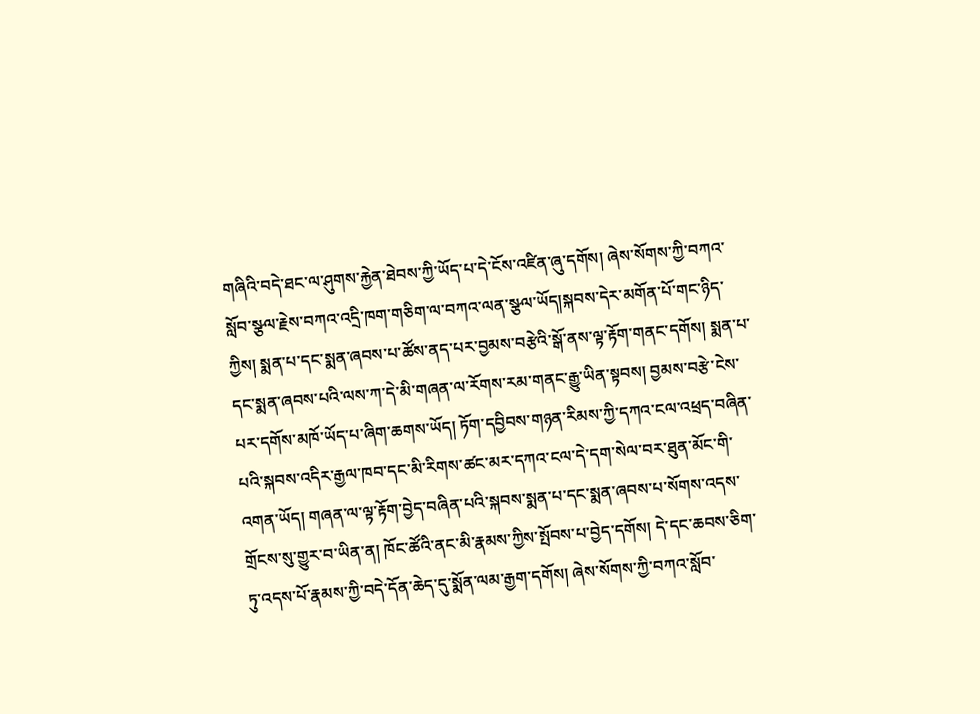གཞིའི་བདེ་ཐང་ལ་ཤུགས་རྐྱེན་ཐེབས་ཀྱི་ཡོད་པ་དེ་ངོས་འཛིན་ཞུ་དགོས། ཞེས་སོགས་ཀྱི་བཀའ་སློབ་སྩལ་རྗེས་བཀའ་འདྲི་ཁག་གཅིག་ལ་བཀའ་ལན་སྩལ་ཡོད།སྐབས་དེར་མགོན་པོ་གང་ཉིད་ཀྱིས། སྨན་པ་དང་སྨན་ཞབས་པ་ཚོས་ནད་པར་བྱམས་བརྩེའི་སྒོ་ནས་ལྟ་རྟོག་གནང་དགོས། སྨན་པ་དང་སྨན་ཞབས་པའི་ལས་ཀ་དེ་མི་གཞན་ལ་རོགས་རམ་གནང་རྒྱུ་ཡིན་སྟབས། བྱམས་བརྩེ་ངེས་པར་དགོས་མཁོ་ཡོད་པ་ཞིག་ཆགས་ཡོད། ཏོག་དབྱིབས་གཉན་རིམས་ཀྱི་དཀའ་ངལ་འཕྲད་བཞིན་པའི་སྐབས་འདིར་རྒྱལ་ཁབ་དང་མི་རིགས་ཚང་མར་དཀའ་ངལ་དེ་དག་སེལ་བར་ཐུན་མོང་གི་འགན་ཡོད། གཞན་ལ་ལྟ་རྟོག་བྱེད་བཞིན་པའི་སྐབས་སྨན་པ་དང་སྨན་ཞབས་པ་སོགས་འདས་གྲོངས་སུ་གྱུར་བ་ཡིན་ན། ཁོང་ཚོའི་ནང་མི་རྣམས་ཀྱིས་སྤོབས་པ་བྱེད་དགོས། དེ་དང་ཆབས་ཅིག་ཏུ་འདས་པོ་རྣམས་ཀྱི་བདེ་དོན་ཆེད་དུ་སྨོན་ལམ་རྒྱག་དགོས། ཞེས་སོགས་ཀྱི་བཀའ་སློབ་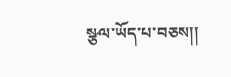སྩལ་ཡོད་པ་བཅས།།